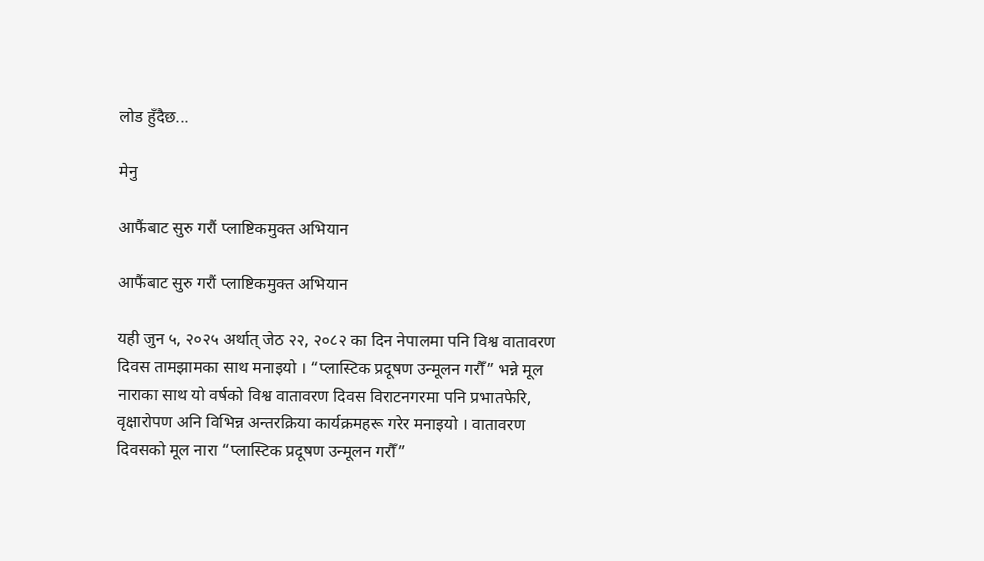लोड हुँदैछ...

मेनु

आफैंबाट सुरु गरौं प्लाष्टिकमुक्त अभियान

आफैंबाट सुरु गरौं प्लाष्टिकमुक्त अभियान

यही जुन ५, २०२५ अर्थात् जेठ २२, २०८२ का दिन नेपालमा पनि विश्व वातावरण दिवस तामझामका साथ मनाइयो । “प्लास्टिक प्रदूषण उन्मूलन गरौँ” भन्ने मूल नाराका साथ यो वर्षको विश्व वातावरण दिवस विराटनगरमा पनि प्रभातफेरि, वृक्षारोपण अनि विभिन्न अन्तरक्रिया कार्यक्रमहरू गरेर मनाइयो । वातावरण दिवसको मूल नारा “प्लास्टिक प्रदूषण उन्मूलन गरौँ”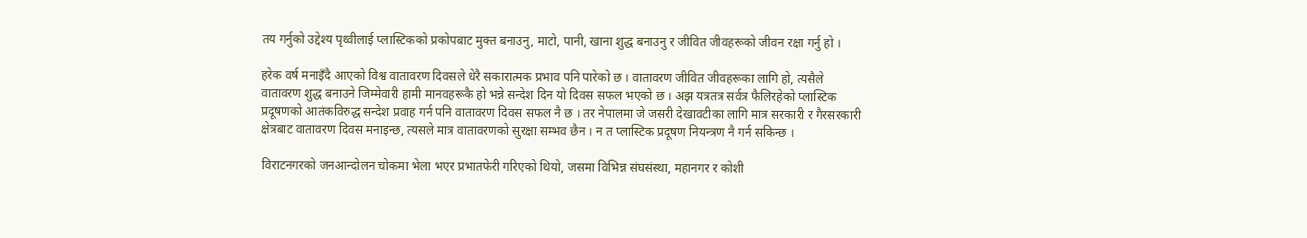तय गर्नुको उद्देश्य पृथ्वीलाई प्लास्टिकको प्रकोपबाट मुक्त बनाउनु, माटो, पानी, खाना शुद्ध बनाउनु र जीवित जीवहरूको जीवन रक्षा गर्नु हो ।

हरेक वर्ष मनाइँदै आएको विश्व वातावरण दिवसले धेरै सकारात्मक प्रभाव पनि पारेको छ । वातावरण जीवित जीवहरूका लागि हो, त्यसैले वातावरण शुद्ध बनाउने जिम्मेवारी हामी मानवहरूकै हो भन्ने सन्देश दिन यो दिवस सफल भएको छ । अझ यत्रतत्र सर्वत्र फैलिरहेको प्लास्टिक प्रदूषणको आतंकविरुद्ध सन्देश प्रवाह गर्न पनि वातावरण दिवस सफल नै छ । तर नेपालमा जे जसरी देखावटीका लागि मात्र सरकारी र गैरसरकारी क्षेत्रबाट वातावरण दिवस मनाइन्छ, त्यसले मात्र वातावरणको सुरक्षा सम्भव छैन । न त प्लास्टिक प्रदूषण नियन्त्रण नै गर्न सकिन्छ ।

विराटनगरको जनआन्दोलन चोकमा भेला भएर प्रभातफेरी गरिएको थियो, जसमा विभिन्न संघसंस्था, महानगर र कोशी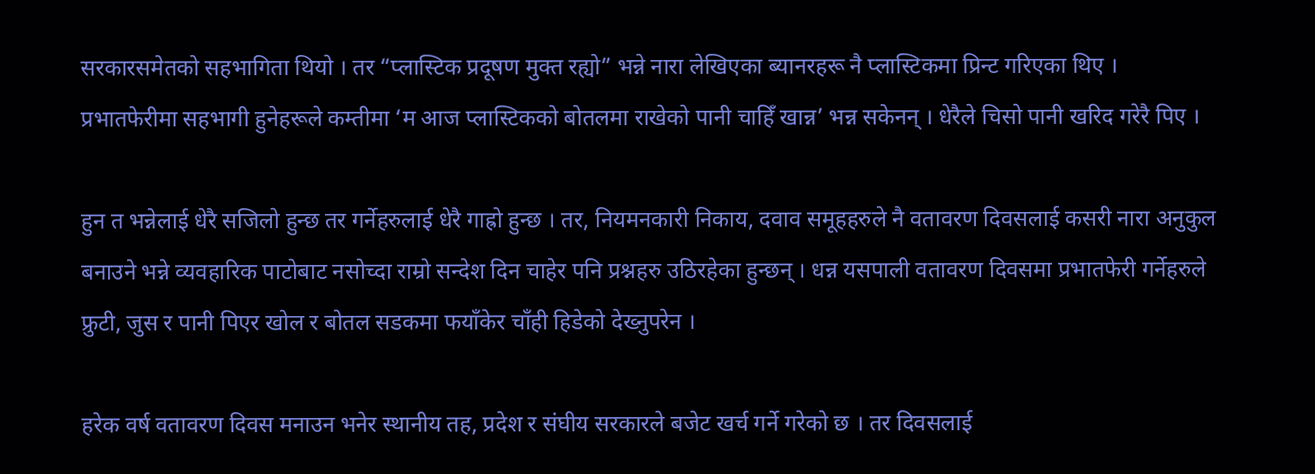सरकारसमेतको सहभागिता थियो । तर “प्लास्टिक प्रदूषण मुक्त रह्यो” भन्ने नारा लेखिएका ब्यानरहरू नै प्लास्टिकमा प्रिन्ट गरिएका थिए । प्रभातफेरीमा सहभागी हुनेहरूले कम्तीमा ‘म आज प्लास्टिकको बोतलमा राखेको पानी चाहिँ खान्न’ भन्न सकेनन् । धेरैले चिसो पानी खरिद गरेरै पिए ।

हुन त भन्नेलाई धेरै सजिलो हुन्छ तर गर्नेहरुलाई धेरै गाह्रो हुन्छ । तर, नियमनकारी निकाय, दवाव समूहहरुले नै वतावरण दिवसलाई कसरी नारा अनुकुल बनाउने भन्ने व्यवहारिक पाटोबाट नसोच्दा राम्रो सन्देश दिन चाहेर पनि प्रश्नहरु उठिरहेका हुन्छन् । धन्न यसपाली वतावरण दिवसमा प्रभातफेरी गर्नेहरुले फ्रुटी, जुस र पानी पिएर खोल र बोतल सडकमा फयाँकेर चाँही हिडेको देख्नुपरेन ।

हरेक वर्ष वतावरण दिवस मनाउन भनेर स्थानीय तह, प्रदेश र संघीय सरकारले बजेट खर्च गर्ने गरेको छ । तर दिवसलाई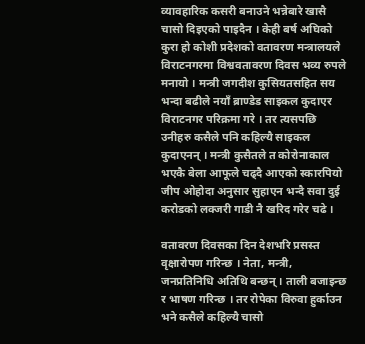व्यावहारिक कसरी बनाउने भन्नेबारे खासै चासो दिइएको पाइदैन । केही बर्ष अघिको कुरा हो कोशी प्रदेशको वतावरण मन्त्रालयले विराटनगरमा विश्ववतावरण दिवस भव्य रुपले मनायो । मन्त्री जगदीश कुसियतसहित सय भन्दा बढीले नयाँ ब्राण्डेड साइकल कुदाएर विराटनगर परिक्रमा गरे । तर त्यसपछि उनीहरु कसैले पनि कहिल्यै साइकल कुदाएनन् । मन्त्री कुसैतले त कोरोनाकाल भएकै बेला आफूले चढ्दै आएको स्कारपियो जीप ओहोदा अनुसार सुहाएन भन्दै सवा दुई करोडको लक्जरी गाडी नै खरिद गरेर चढे ।

वतावरण दिवसका दिन देशभरि प्रसस्त वृक्षारोपण गरिन्छ । नेता, मन्त्री, जनप्रतिनिधि अतिथि बन्छन् । ताली बजाइन्छ र भाषण गरिन्छ । तर रोपेका विरुवा हुर्काउन भने कसैले कहिल्यै चासो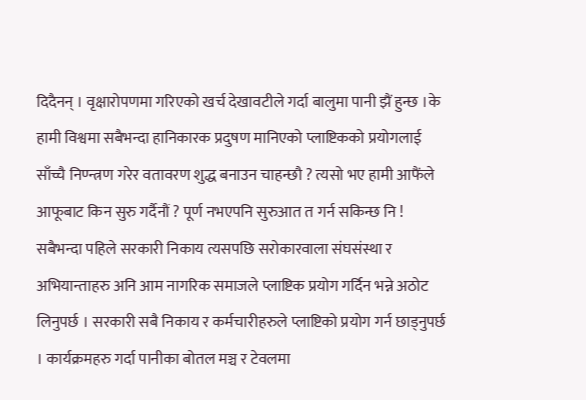दिदैनन् । वृक्षारोपणमा गरिएको खर्च देखावटीले गर्दा बालुमा पानी झैं हुन्छ ।के हामी विश्वमा सबैभन्दा हानिकारक प्रदुषण मानिएको प्लाष्टिकको प्रयोगलाई साँच्चै निण्न्त्रण गरेर वतावरण शुद्ध बनाउन चाहन्छौ ? त्यसो भए हामी आफैंले आफूबाट किन सुरु गर्दैनौं ? पूर्ण नभएपनि सुरुआत त गर्न सकिन्छ नि ! सबैभन्दा पहिले सरकारी निकाय त्यसपछि सरोकारवाला संघसंस्था र अभियान्ताहरु अनि आम नागरिक समाजले प्लाष्टिक प्रयोग गर्दिन भन्ने अठोट लिनुपर्छ । सरकारी सबै निकाय र कर्मचारीहरुले प्लाष्टिको प्रयोग गर्न छाड्नुपर्छ । कार्यक्रमहरु गर्दा पानीका बोतल मञ्च र टेवलमा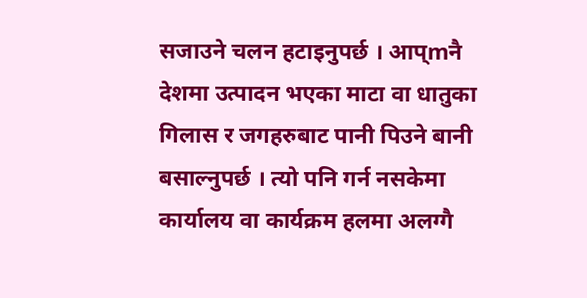सजाउने चलन हटाइनुपर्छ । आप्mनै देशमा उत्पादन भएका माटा वा धातुका गिलास र जगहरुबाट पानी पिउने बानी बसाल्नुपर्छ । त्यो पनि गर्न नसकेमा कार्यालय वा कार्यक्रम हलमा अलग्गै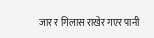जार र गिलास राखेर गएर पानी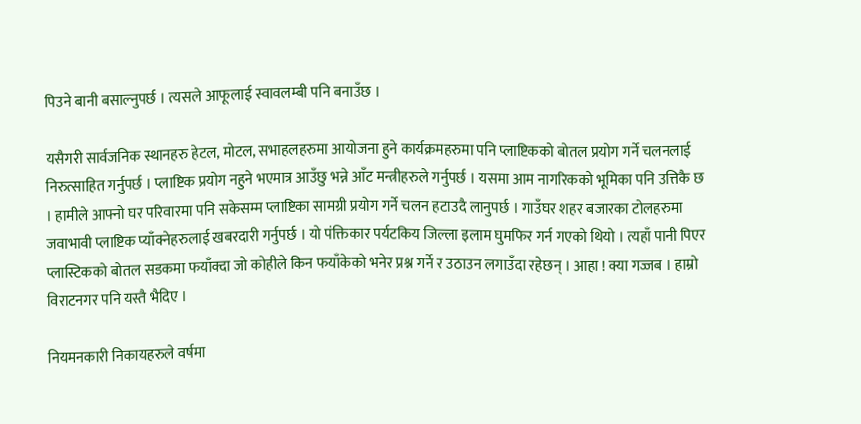पिउने बानी बसाल्नुपर्छ । त्यसले आफूलाई स्वावलम्बी पनि बनाउँछ ।

यसैगरी सार्वजनिक स्थानहरु हेटल, मोटल, सभाहलहरुमा आयोजना हुने कार्यक्रमहरुमा पनि प्लाष्टिकको बोतल प्रयोग गर्ने चलनलाई निरुत्साहित गर्नुपर्छ । प्लाष्टिक प्रयोग नहुने भएमात्र आउँछु भन्ने आँट मन्त्रीहरुले गर्नुपर्छ । यसमा आम नागरिकको भूमिका पनि उत्तिकै छ । हामीले आफ्नो घर परिवारमा पनि सकेसम्म प्लाष्टिका सामग्री प्रयोग गर्ने चलन हटाउदै लानुपर्छ । गाउँघर शहर बजारका टोलहरुमा जवाभावी प्लाष्टिक प्याँक्नेहरुलाई खबरदारी गर्नुपर्छ । यो पंक्तिकार पर्यटकिय जिल्ला इलाम घुमफिर गर्न गएको थियो । त्यहाँ पानी पिएर प्लास्टिकको बोतल सडकमा फयाँक्दा जो कोहीले किन फयाँकेको भनेर प्रश्न गर्ने र उठाउन लगाउँदा रहेछन् । आहा ! क्या गज्जब । हाम्रो विराटनगर पनि यस्तै भैदिए ।

नियमनकारी निकायहरुले वर्षमा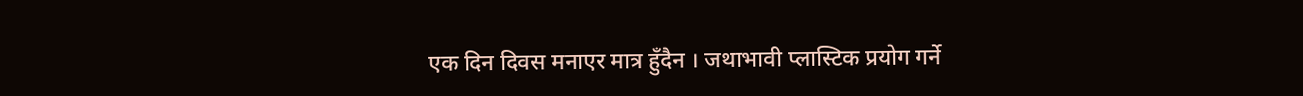एक दिन दिवस मनाएर मात्र हुँदैन । जथाभावी प्लास्टिक प्रयोग गर्ने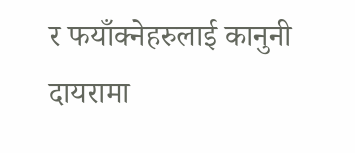र फयाँक्नेहरुलाई कानुनी दायरामा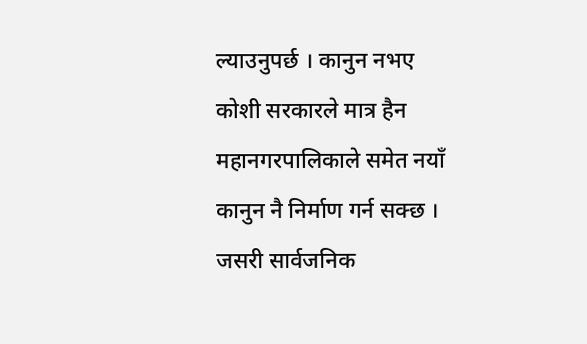ल्याउनुपर्छ । कानुन नभए कोशी सरकारले मात्र हैन महानगरपालिकाले समेत नयाँ कानुन नै निर्माण गर्न सक्छ । जसरी सार्वजनिक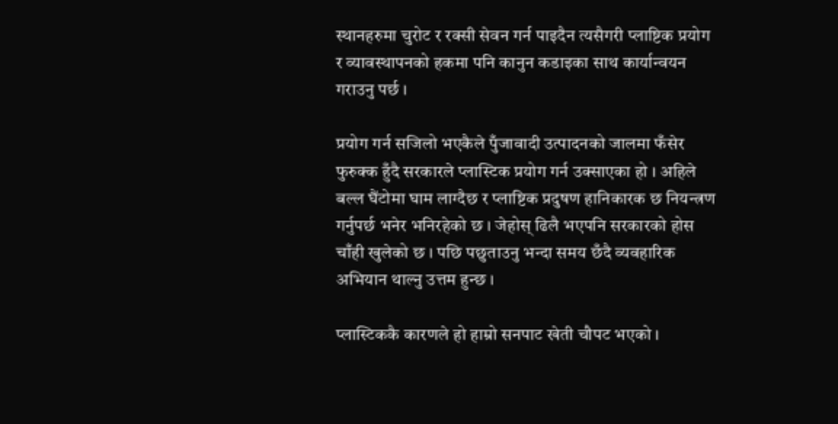स्थानहरुमा चुरोट र रक्सी सेवन गर्न पाइदैन त्यसैगरी प्लाष्टिक प्रयोग र व्यावस्थापनको हकमा पनि कानुन कडाइका साथ कार्यान्वयन गराउनु पर्छ ।

प्रयोग गर्न सजिलो भएकैले पुँजावादी उत्पादनको जालमा फँसेर फुरुक्क हुँदै सरकारले प्लास्टिक प्रयोग गर्न उक्साएका हो । अहिले बल्ल घैंटोमा घाम लाग्दैछ र प्लाष्टिक प्रदुषण हानिकारक छ नियन्त्रण गर्नुपर्छ भनेर भनिरहेको छ । जेहोस् ढिलै भएपनि सरकारको होस चाँही खुलेको छ । पछि पछुताउनु भन्दा समय छँदै व्यवहारिक अभियान थाल्नु उत्तम हुन्छ ।

प्लास्टिककै कारणले हो हाम्रो सनपाट खेती चौपट भएको ।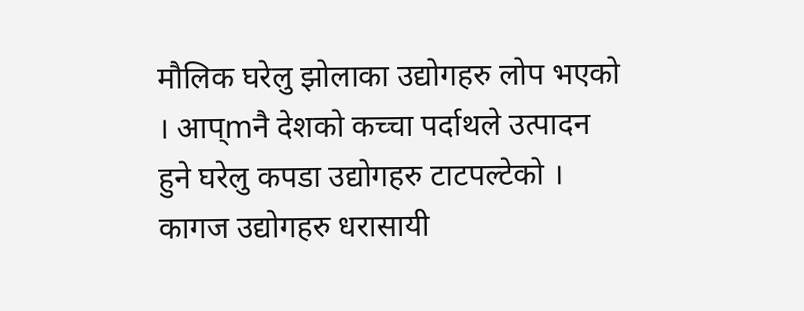मौलिक घरेलु झोलाका उद्योगहरु लोप भएको । आप्mनै देशको कच्चा पर्दाथले उत्पादन हुने घरेलु कपडा उद्योगहरु टाटपल्टेको । कागज उद्योगहरु धरासायी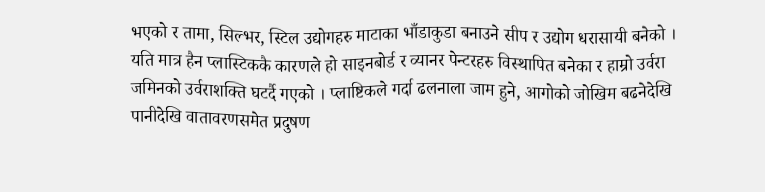भएको र तामा, सिल्भर, स्टिल उद्योगहरु माटाका भाँडाकुडा बनाउने सीप र उद्योग धरासायी बनेको । यति मात्र हैन प्लास्टिककै कारणले हो साइनबोर्ड र व्यानर पेन्टरहरु विस्थापित बनेका र हाम्रो उर्वरा जमिनको उर्वराशक्ति घटर्दै गएको । प्लाष्टिकले गर्दा ढलनाला जाम हुने, आगोको जोखिम बढनेदेखि पानीदेखि वातावरणसमेत प्रदुषण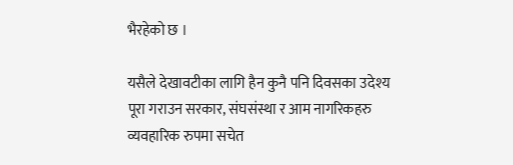भैरहेको छ ।

यसैले देखावटीका लागि हैन कुनै पनि दिवसका उदेश्य पूरा गराउन सरकार, संघसंस्था र आम नागरिकहरु व्यवहारिक रुपमा सचेत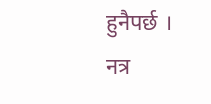हुनैपर्छ । नत्र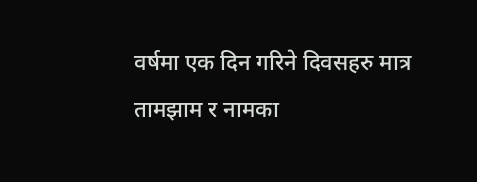वर्षमा एक दिन गरिने दिवसहरु मात्र तामझाम र नामका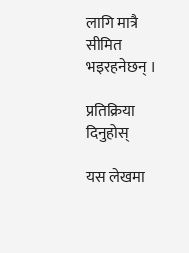लागि मात्रै सीमित भइरहनेछन् ।

प्रतिक्रिया दिनुहोस्

यस लेखमा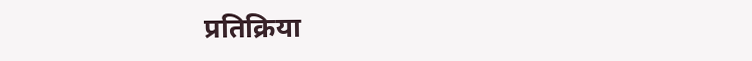प्रतिक्रिया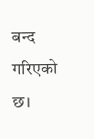बन्द गरिएको छ।